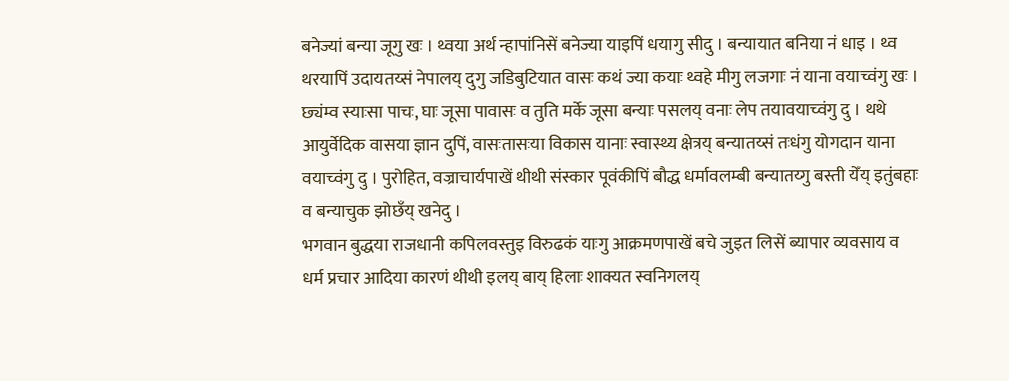बनेज्यां बन्या जूगु खः । थ्वया अर्थ न्हापांनिसें बनेज्या याइपिं धयागु सीदु । बन्यायात बनिया नं धाइ । थ्व थरयापिं उदायतय्सं नेपालय् दुगु जडिबुटियात वासः कथं ज्या कयाः थ्वहे मीगु लजगाः नं याना वयाच्वंगु खः । छ्यंम्व स्याःसा पाचः, घाः जूसा पावासः व तुति मर्के जूसा बन्याः पसलय् वनाः लेप तयावयाच्वंगु दु । थथे आयुर्वेदिक वासया ज्ञान दुपिं, वासःतासःया विकास यानाः स्वास्थ्य क्षेत्रय् बन्यातय्सं तःधंगु योगदान याना वयाच्वंगु दु । पुरोहित, वज्राचार्यपाखें थीथी संस्कार पूवंकीपिं बौद्ध धर्मावलम्बी बन्यातय्गु बस्ती येँय् इतुंबहाः व बन्याचुक झोछँय् खनेदु ।
भगवान बुद्धया राजधानी कपिलवस्तुइ विरुढकं याःगु आक्रमणपाखें बचे जुइत लिसें ब्यापार व्यवसाय व धर्म प्रचार आदिया कारणं थीथी इलय् बाय् हिलाः शाक्यत स्वनिगलय्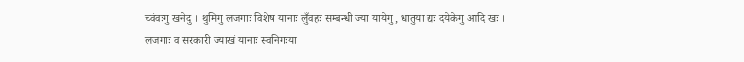च्वंवःगु खनेदु । थुमिगु लजगाः विशेष यानाः लुँवहः सम्बन्धी ज्या यायेगु, धातुया द्यः दयेकेगु आदि खः ।
लजगाः व सरकारी ज्याखं यानाः स्वनिगःया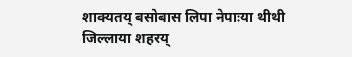शाक्यतय् बसोबास लिपा नेपाःया थीथी जिल्लाया शहरय्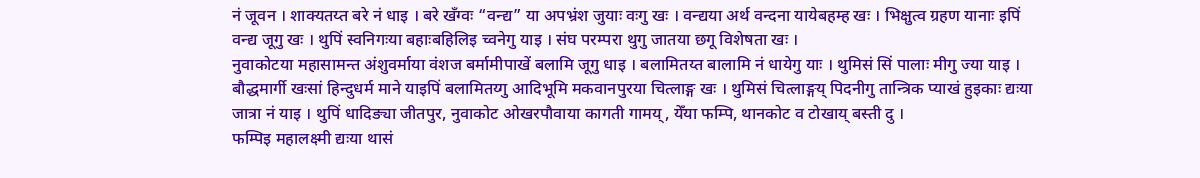नं जूवन । शाक्यतय्त बरे नं धाइ । बरे खँग्वः “वन्द्य” या अपभ्रंश जुयाः वःगु खः । वन्द्यया अर्थ वन्दना यायेबहम्ह खः । भिक्षुत्व ग्रहण यानाः इपिं वन्द्य जूगु खः । थुपिं स्वनिगःया बहाःबहिलिइ च्वनेगु याइ । संघ परम्परा थुगु जातया छगू विशेषता खः ।
नुवाकोटया महासामन्त अंशुवर्माया वंशज बर्मामीपाखें बलामि जूगु धाइ । बलामितय्त बालामि नं धायेगु याः । थुमिसं सिं पालाः मीगु ज्या याइ । बौद्धमार्गी खःसां हिन्दुधर्म माने याइपिं बलामितय्गु आदिभूमि मकवानपुरया चित्लाङ्ग खः । थुमिसं चित्लाङ्गय् पिदनीगु तान्त्रिक प्याखं हुइकाः द्यःया जात्रा नं याइ । थुपिं धादिङ्या जीतपुर, नुवाकोट ओखरपौवाया कागती गामय्, येँया फम्पि, थानकोट व टोखाय् बस्ती दु ।
फम्पिइ महालक्ष्मी द्यःया थासं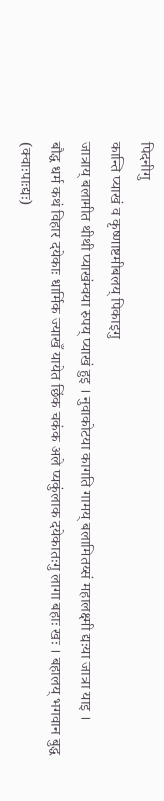पिदनीगु
कान्ति प्याखं व कृष्णाष्टमीबलय् पिकाइगु
जात्राय् बलामीत थीथी प्याखंम्वया रुपय् प्याखं हुइ । नुवाकोटया कागति गामय् बलामितय्सं महालक्ष्मी द्यःया जात्रा याइ ।
बौद्ध धर्म कथं विहार दयेकाः धार्मिक ज्याखँ यायेत छिंक चकंक अले प्यकुंलाक दयेकातःगु लागा बहाः खः । बहालय् भगवान बुद्ध (क्वाःपाःद्यः)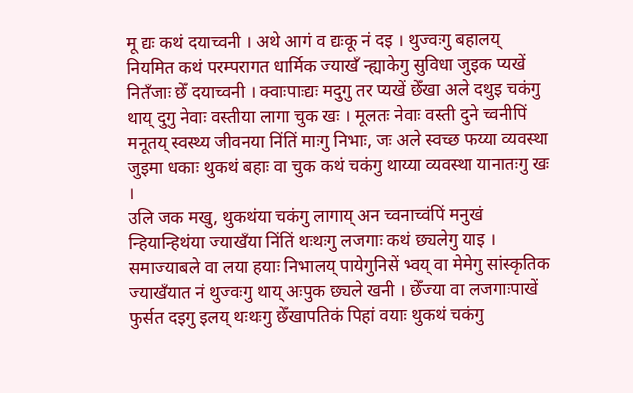मू द्यः कथं दयाच्वनी । अथे आगं व द्यःकू नं दइ । थुज्वःगु बहालय् नियमित कथं परम्परागत धार्मिक ज्याखँ न्ह्याकेगु सुविधा जुइक प्यखें नितँजाः छेँ दयाच्वनी । क्वाःपाःद्यः मदुगु तर प्यखें छेँखा अले दथुइ चकंगु थाय् दुगु नेवाः वस्तीया लागा चुक खः । मूलतः नेवाः वस्ती दुने च्वनीपिं मनूतय् स्वस्थ्य जीवनया निंतिं माःगु निभाः, जः अले स्वच्छ फय्या व्यवस्था जुइमा धकाः थुकथं बहाः वा चुक कथं चकंगु थाय्या व्यवस्था यानातःगु खः ।
उलि जक मखु, थुकथंया चकंगु लागाय् अन च्वनाच्वंपिं मनुखं न्हियान्हिथंया ज्याखँया निंतिं थःथःगु लजगाः कथं छ्यलेगु याइ । समाज्याबले वा लया हयाः निभालय् पायेगुनिसें भ्वय् वा मेमेगु सांस्कृतिक ज्याखँयात नं थुज्वःगु थाय् अःपुक छ्यले खनी । छेँज्या वा लजगाःपाखें फुर्सत दइगु इलय् थःथःगु छेँखापतिकं पिहां वयाः थुकथं चकंगु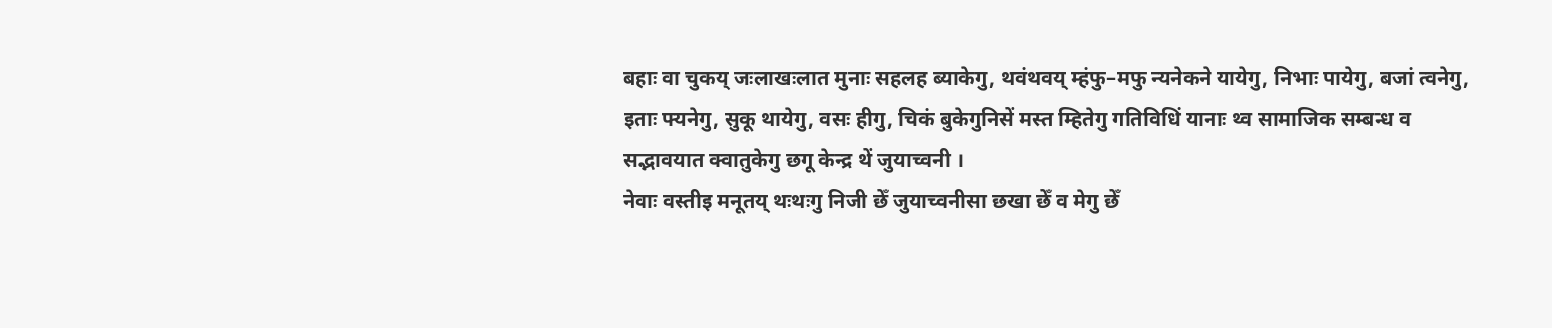बहाः वा चुकय् जःलाखःलात मुनाः सहलह ब्याकेगु, थवंथवय् म्हंफु–मफु न्यनेकने यायेगु, निभाः पायेगु, बजां त्वनेगु, इताः फ्यनेगु, सुकू थायेगु, वसः हीगु, चिकं बुकेगुनिसें मस्त म्हितेगु गतिविधिं यानाः थ्व सामाजिक सम्बन्ध व सद्भावयात क्वातुकेगु छगू केन्द्र थें जुयाच्वनी ।
नेवाः वस्तीइ मनूतय् थःथःगु निजी छेँ जुयाच्वनीसा छखा छेँ व मेगु छेँ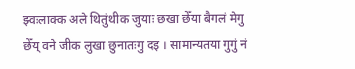झ्वःलाक्क अले थितुंथीक जुयाः छखा छेँया बैगलं मेगु छेँय् वने जीक लुखा छुनातःगु दइ । सामान्यतया गुगुं नं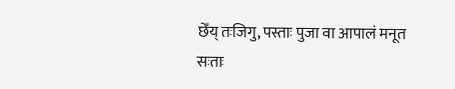छेँय् तःजिगु, पस्ताः पुजा वा आपालं मनूत सःताः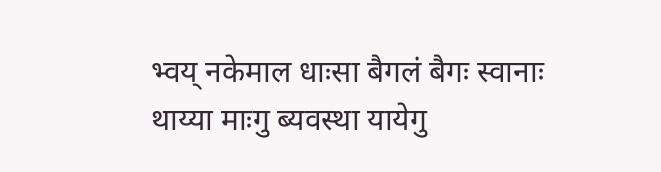भ्वय् नकेमाल धाःसा बैगलं बैगः स्वानाः थाय्या माःगु ब्यवस्था यायेगु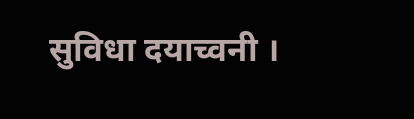सुविधा दयाच्वनी ।